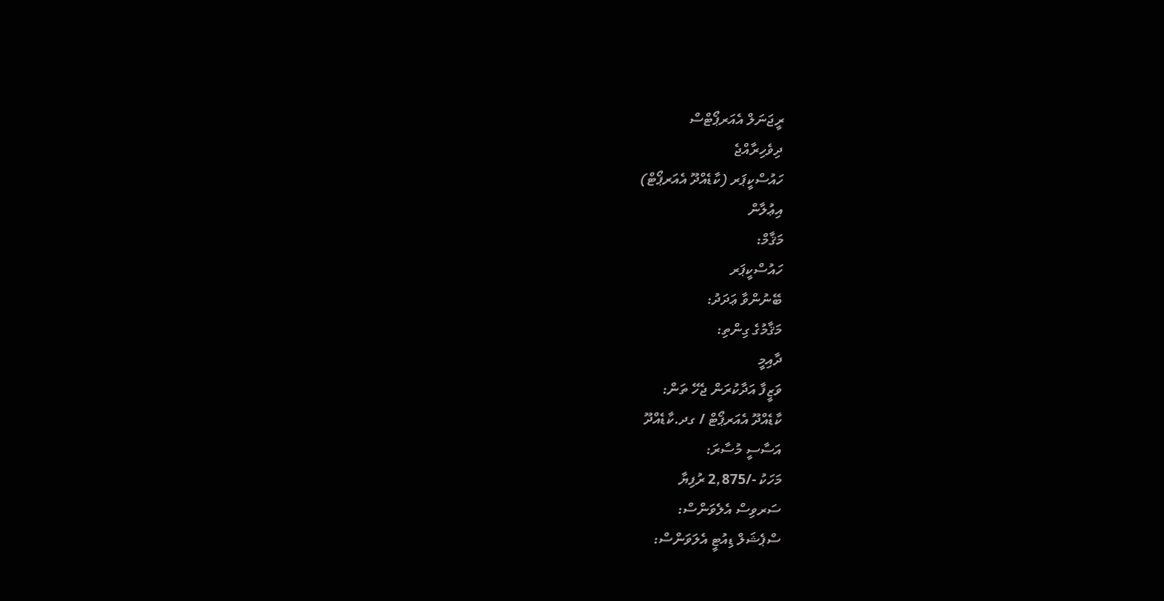ރީޖަނަލް އެއަރޕޯޓްސް
ދިވެހިރާއްޖެ
ހައުސްކީޕަރ (ކާޑެއްދޫ އެއަރޕޯޓް)
އިޢުލާން
މަޤާމް:
ހައުސްކީޕަރ
ބޭނުންވާ ޢަދަދު:
މަޤާމުގެ ގިންތި:
ދާއިމީ
ވަޒީފާ އަދާކުރަން ޖެހޭ ތަން:
ކާޑެއްދޫ އެއަރޕޯޓް / ގދ.ކާޑެއްދޫ
އަސާސީ މުސާރަ:
މަހަކު -/2,875 ރުފިޔާ
ސަރވިސް އެލެވަންސް:
ސްޕެޝަލް ޑިއުޓީ އެލަވަންސް: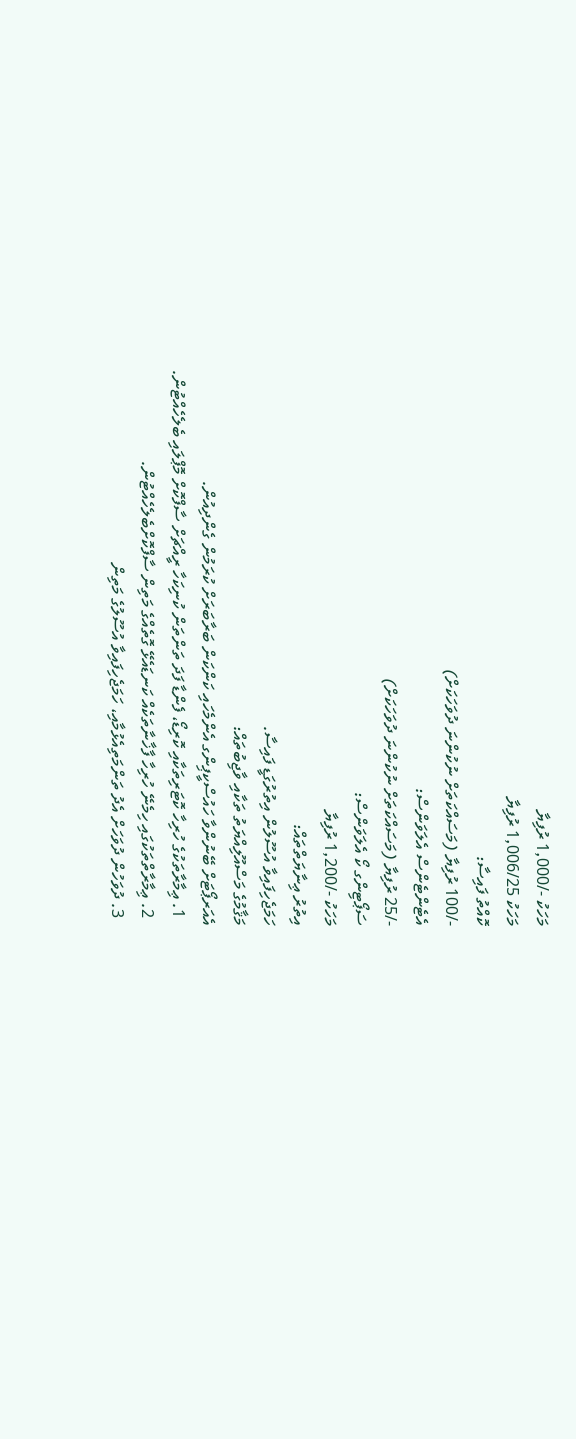މަހަކު -/1,000 ރުފިޔާ
މަހަކު 1,006/25 ރުފިޔާ
ކޮއްތު ފައިސާ:
-/100 ރުފިޔާ (މަސައްކަތަށް ނުކުންނަ ދުވަހަކަށް)
އެޓެންޓެންސް އެލަވަންސް:
-/25 ރުފިޔާ (މަސައްކަތަށް ނުކުންނަ ދުވަހަކަށް)
ސަޕޯޓިންގ ކޯ އެލަވަންސް:
މަހަކު -/1,200 ރުފިޔާ
އިތުރު ޢިނާޔަތްތައް:
ހަމަޖެހިފައިވާ އުސޫލުން އިތުރުގަޑީ ފައިސާ.
މަޤާމުގެ މަސްއޫލިއްޔަތު ތަކާއި ވާޖިބުތައް:
އެއަރޕޯޓަށް ބޭނުންވާ ހައުސްކީޕިންގ އެންމެހައި ކަންކަން ބަރާބަރަށް ކުރަމުން ގެންދިއުން.
  1. ޢިމާރާތަކުގެ ހުރިހާ ކޮޓަރިތަކާއި ކޮރިޑޯ، ފެންޑާ ފަދަ ތަންތަން ކުނިކަހާ ރީއްޗަށް ސާފްކޮށް މޮޕްލައި ބެލެހެއްޓުން.
  2. ޢިމާރާތްތަކުގައި ހިމެނޭ ހުރިހާ ފާޚާނާތަކެއް ކަނޑައެޅޭ ގޮތެއްގެ މަތިން ސާފްކޮށްބެލެހެއްޓުން.
  3. ދުވަހުން ދުވަހަށް އެދު ތަންމަތިއެޅުމާއި، ހަމަޖެހިފައިވާ އުސޫލުގެ މަތިން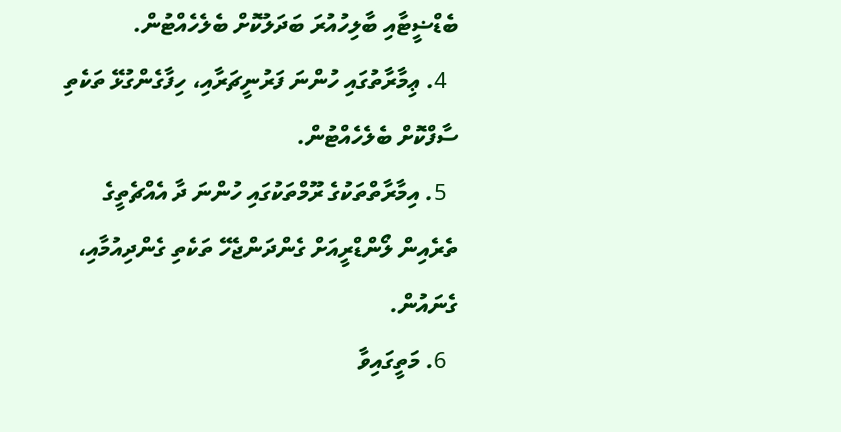ބެޑްޟީޓާއި ބާލިހުއުރަ ބަދަލުކޮށް ބެލެހެއްޓުން.
  4. ޢިމާރާތުގައި ހުންނަ ފަރުނީޗަރާއި، ހިފާގެންގުޅޭ ތަކެތި ސާފްކޮށް ބެލެހެއްޓުން.
  5. އިމާރާތްތަކުގެ ރޫމްތަކުގައި ހުންނަ ދާ އެއްޗެތީގެ ތެރެއިން ލޯންޑްރީއަށް ގެންދަންޖެހޭ ތަކެތި ގެންދިއުމާއި، ގެނައުން.
  6. މަތީގައިވާ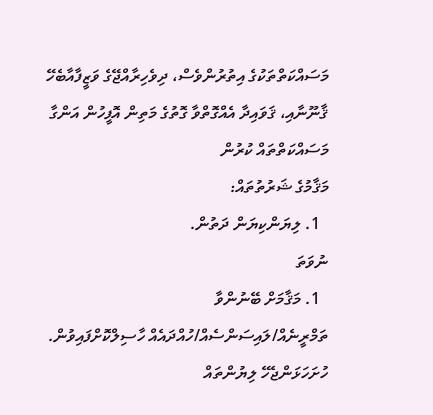މަސައްކަތްތަކުގެ އިތުރުންވެސް، ދިވެހިރާއްޖޭގެ ވަޒީފާއާބެހޭ ޤާނޫނާއި، ޤަވައިދާ އެއްގޮތްވާ ގޮތުގެ މަތިން އޮފީހުން އަންގާ މަސައްކަތްތައް ކުރުން
މަޤާމުގެ ޝަރުތުތައް:
  1. ލިޔަންކިޔަން ދަތުން.
ނުވަތަ
  1. މަޤާމަށް ބޭނުންވާ ތަމްރީނެއް/ލައިސަންސެއް/ހުއްދައެއް ހާސިލްކޮށްފައިވުން.
ހުށަހަޅަންޖެހޭ ލިޔުންތައް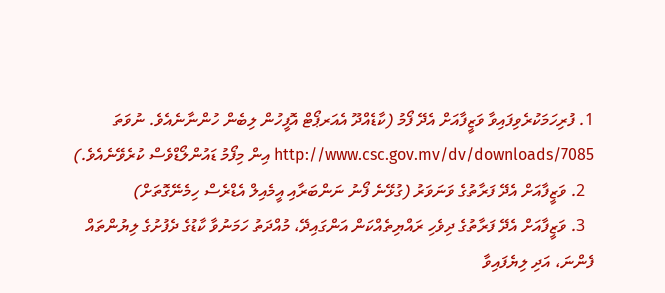1. ފުރިހަމަކުރެވިފައިވާ ވަޒީފާއަށް އެދޭ ފޯމު (ކާޑެއްދޫ އެއަރޕޯޓް އޮފީހުން ލިބެން ހުންނާނެއެވެ. ނުވަތަ http://www.csc.gov.mv/dv/downloads/7085 އިން މިފޯމު ޑައުންލޯޑްވެސް ކުރެވޭނެއެވެ.)
  2. ވަޒީފާއަށް އެދޭ ފަރާތުގެ ވަނަވަރު (ގުޅޭނެ ފޯނު ނަންބަރާއި އީމެއިލް އެޑްރެސް ހިމެނޭގޮތަށް)
  3. ވަޒީފާއަށް އެދޭ ފަރާތުގެ ދިވެހި ރައްޔިތެއްކަން އަންގައިދޭ، މުއްދަތު ހަމަނުވާ ކާޑުގެ ދެފުށުގެ ލިޔުންތައް ފެންނަ، އަދި ލިޔެފައިވާ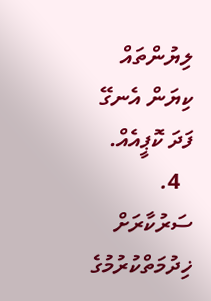ލިޔުންތައް ކިޔަން އެނގޭ ފަދަ ކޮޕީއެއް.
  4. ސަރުކާރަށް ޚިދުމަތްކުރުމުގެ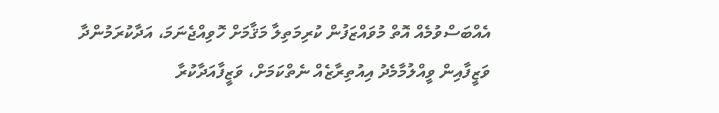އެއްބަސްވުމެއް އޮތް މުވައްޒަފުން ކުރިމަތިލާ މަޤާމަށް ހޮވިއްޖެނަމަ، އަދާކުރަމުންދާ ވަޒީފާއިން ވީއްލުމާމެދު އިއުތިރާޒެއް ނެތްކަމަށް، ވަޒީފާއަދާކުރާ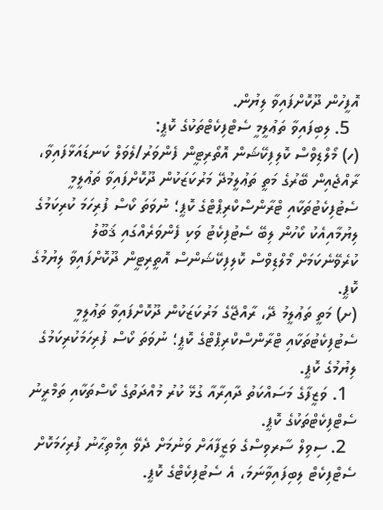އޮފީހުން ދޫކޮށްފައިވާ ލިޔުން.
  5. ލިބިފައިވާ ތަޢުލީމީ ސެޓްފިކެޓްތަކުގެ ކޮޕީ:
(ހ) މޯލްޑިވްސް ކޮލިފިކޭޝަން އޮތޯރިޓީން ފެންވަރު/ލެވަލް ކަނޑައަޅާފައިވާ، ރާއްޖެއިން ބޭރުގެ މަތީ ތަޢުލީމުދޭ މަރުކަޒަކުން ދޫކޮށްފައިވާ ތަޢުލީމީ ސެޓުފިކެޓުތަކާއި ޓްރާންސްކްރިޕްޓްގެ ކޮޕީ؛ ނުވަތަ ކޯސް ފުރިހަމަ ކުރިކަމުގެ ލިޔުމާއިއެކު ކޯހުން ލިބޭ ސެޓުފިކެޓު ވަކި ފެންވަރެއްގައި ޤަބޫލު ކުރެވޭނެކަމަށް މޯލްޑިވްސް ކޮލިފިކޭޝަންސް އޮތީރިޓީން ދޫކޮށްފައިވާ ލިޔުމުގެ ކޮޕީ.
(ށ) މަތީ ތަޢުލީމު ދޭ، ރާއްޖޭގެ މަރުކަޒަކުން ދޫކޮށްފައިވާ ތަޢުލީމީ ސެޓުފިކެޓުތަކާއި ޓްރާންސްކްރިޕްޓްގެ ކޮޕީ؛ ނުވަތަ ކޯސް ފުރިހަމަކުރިކަމުގެ ލިޔުމުގެ ކޮޕީ.
  1. ވަޒީފާގެ މަސައްކަތު ދާއިރާއާ ގުޅޭ ކުރު މުއްދަތުގެ ކޯސްތަކާއި ތަމްރީނު ސެޓްފިކެޓްތަކުގެ ކޮޕީ.
  2. ސިވިލް ސާރވިސްގެ ވަޒީފާއަށް ވަނުމަށް ދެވޭ އިމްތިޙާނު ފުރިހަމަކޮށް ސެޓްފިކެޓް ލިބިފައިވާނަމަ، އެ ސެޓުފިކެޓްގެ ކޮޕީ.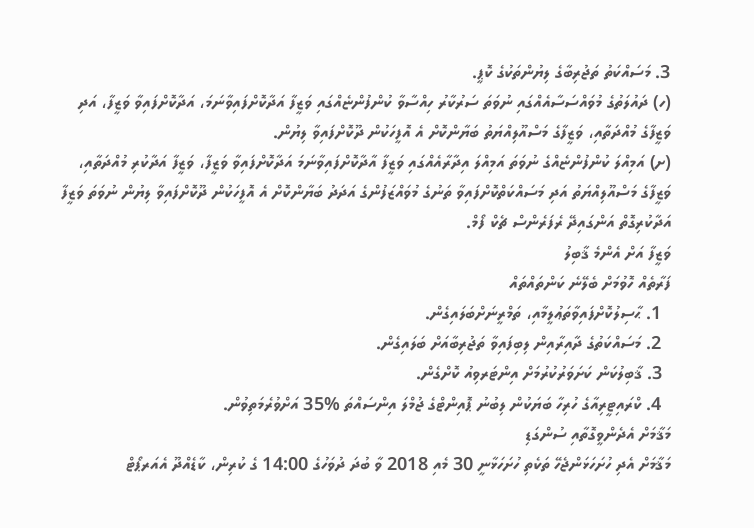3. މަސައްކަތު ތަޖުރިބާގެ ލިޔުންތަކުގެ ކޮޕީ.
(ހ) ދައުލަތުގެ މުވައްސަސާއެއްގައި ނުވަތަ ސަރުކާރު ހިއްސާވާ ކުންފުންޏެއްގައި ވަޒީފާ އަދާކޮށްފައިވާނަމަ، އަދާކޮށްފައިވާ ވަޒީފާ، އަދި ވަޒީފާގެ މުއްދަތާއި، ވަޒީފާގެ މަސްއޫލިއްޔަތު ބަޔާންކޮށް އެ އޮފީހަކުން ދޫކޮށްފައިވާ ލިޔުން.
(ށ) އަމިއްލަ ކުންފުންޏެއްގެ ނުވަތަ އަމިއްލަ އިދާރާއެއްގައި ވަޒީފާ އާދާކޮށްފައިވާނަމަ އަދާކޮށްފައިވާ ވަޒީފާ، ވަޒީފާ އަދާކުރި މުއްދަތާއި، ވަޒީފާގެ މަސްއޫލިއްޔަތު އަދި މަސައްކަތްކޮށްފައިވާ ތަނުގެ މުވައްޒަފުންގެ އަދަދު ބަޔާންކޮށް އެ އޮފީހަކުން ދޫކޮށްފައިވާ ލިޔުން ނުވަތަ ވަޒީފާ އަދާކުރިގޮތް އަންގައިދޭ ރެފަރެންސް ޗެކް ފޯމް.
ވަޒީފާ އަށް އެންމެ ޤާބިލު
ފަރާތެއް ހޮވުމަށް ބެލޭނެ ކަންތައްތައް
  1. ޙާސިލުކޮށްފައިވާތަޢުލީމާއި، ތަމްރީނަށްބަލައިގެން.
  2. މަސައްކަތުގެ ދާއިރާއިން ލިބިފައިވާ ތަޖުރިބާއަށް ބަލައިގެން.
  3. ޤާބިލުކަން ކަށަވަރުކުރުމަށް އިންޓަރވިއު ކޮށްގެން.
  4. ކްރައިޓީރިއާގެ ހުރިހާ ބަޔަކުން ލިބުނު ޕޮއިންޓްގެ ޖުމްލަ އިންސައްތަ %35 އަށްވުރެމަތިވުން.
މަޤާމަށް އެދެންވީގޮތާއި ސުންގަޑި
މަޤާމަށް އެދި ހުށަހަޅަންޖެހޭ ތަކެތި ހުށަހަޅާނީ 30 މެއި 2018 ވާ ބުދަ ދުވަހުގެ 14:00 ގެ ކުރިން، ކާޑެއްދޫ އެއަރޕޯޓް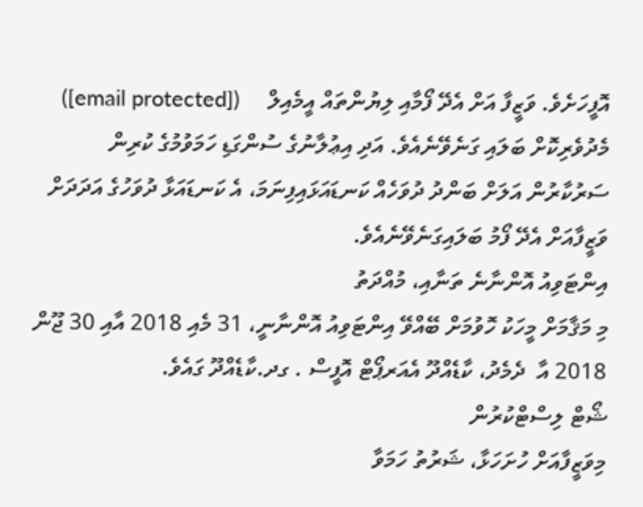އޮފީހަށެވެ. ވަޒީފާ އަށް އެދޭ ފޯމާއި ލިޔުންތައް އީމެއިލް     ([email protected]) މެދުވެރިކޮށް ބަލައި ގަނެވޭނެއެވެ. އަދި އިޢުލާނުގެ ސުންގަޑި ހަމަވުމުގެ ކުރިން ސަރުކާރުން އަލަށް ބަންދު ދުވަހެއް ކަނޑައަޅައިފިނަމަ، އެ ކަނޑައަޅާ ދުވަހުގެ އަދަދަށް ވަޒީފާއަށް އެދޭ ފޯމު ބަލައިގަނެވޭނެއެވެ.
އިންޓަވިއު އޮންނާނެ ތަނާއި، މުއްދަތު
މި މަޤާމަށް މީހަކު ހޮވުމަށް ބޭއްވޭ އިންޓަވިއު އޮންނާނީ، 31 މެއި 2018 އާއި 30 ޖޫން 2018 އާ  ދެމެދު، ކާޑެއްދޫ އެއަރޕޯޓް އޮފީސް . ގދ.ކާޑެއްދޫ ގައެވެ.
ޝޯޓް ލިސްޓްކުރުން
މިވަޒީފާއަށް ހުށަހަޅާ، ޝަރުތު ހަމަވާ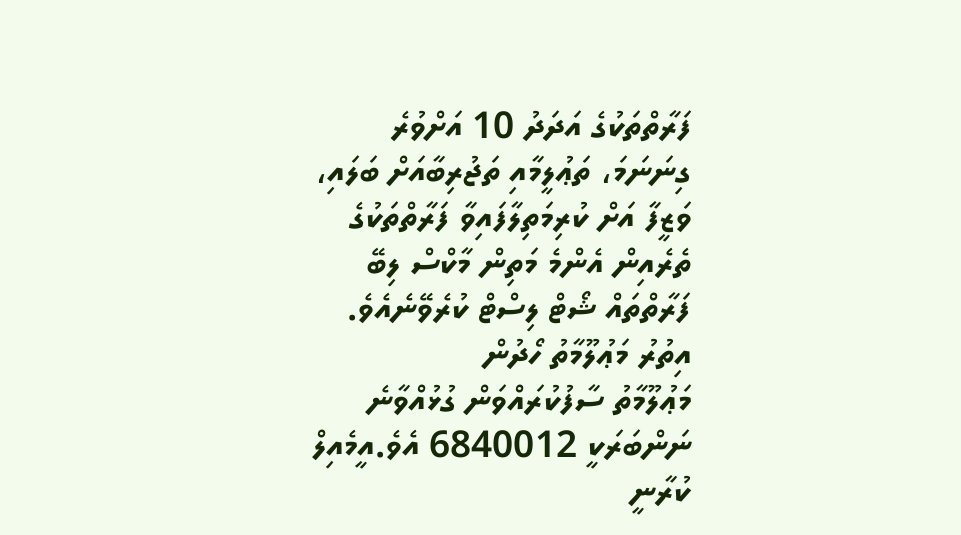ފަރާތްތަކުގެ އަދަދު 10 އަށްވުރެ ގިނަނަމަ، ތަޢުލީމާއި ތަޖުރިބާއަށް ބަލައި، ވަޒީފާ އަށް ކުރިމަތިލާފައިވާ ފަރާތްތަކުގެ ތެރެއިން އެންމެ މަތިން މާކްސް ލިބޭ ފަރާތްތައް ޝޯޓް ލިސްޓް ކުރެވޭނެއެވެ.
އިތުރު މަޢުލޫމާތު ހޯދުން
މަޢުލޫމާތު ސާފުކުރައްވަން ގުޅުއްވާނެ ނަންބަރަކީ 6840012 އެވެ.އީމެއިލް ކުރާނީ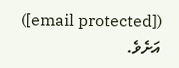([email protected]) އަށެވެ.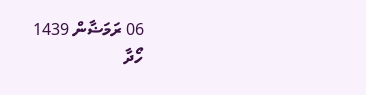06 ރަމަޟާން 1439
ހޯދާ